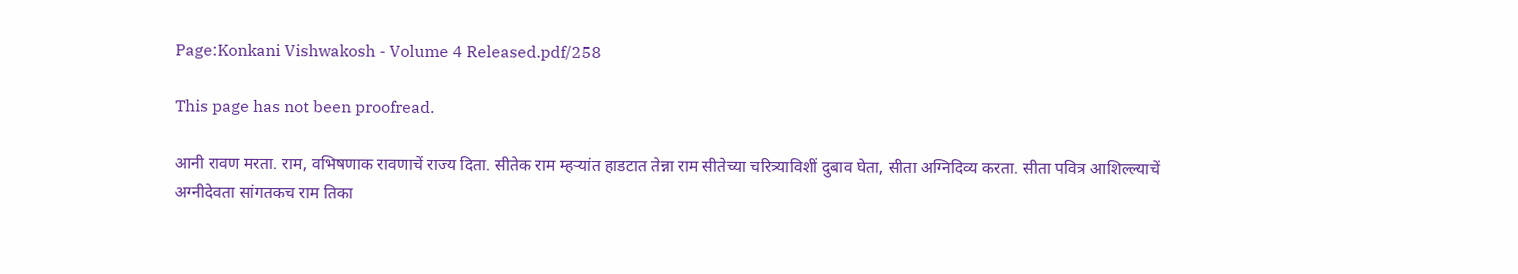Page:Konkani Vishwakosh - Volume 4 Released.pdf/258

This page has not been proofread.

आनी रावण मरता. राम, वभिषणाक रावणाचें राज्य दिता. सीतेक राम म्हऱ्यांत हाडटात तेन्ना राम सीतेच्या चरित्र्याविशीं दुबाव घेता, सीता अग्निदिव्य करता. सीता पवित्र आशिल्ल्याचें अग्नीदेवता सांगतकच राम तिका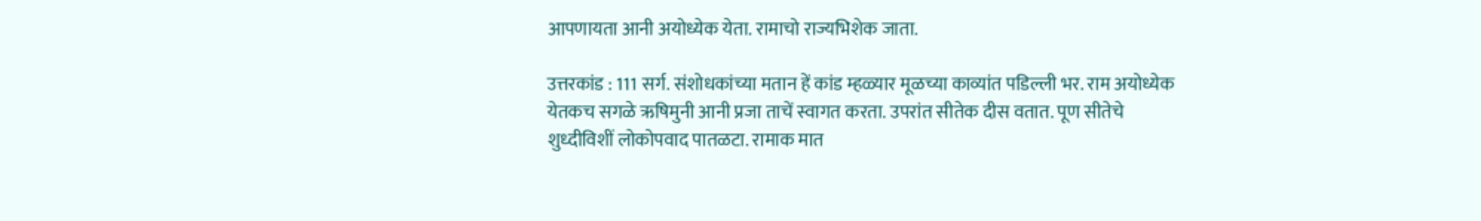आपणायता आनी अयोध्येक येता. रामाचो राज्यभिशेक जाता.

उत्तरकांड : 111 सर्ग. संशोधकांच्या मतान हें कांड म्हळ्यार मूळच्या काव्यांत पडिल्ली भर. राम अयोध्येक येतकच सगळे ऋषिमुनी आनी प्रजा ताचें स्वागत करता. उपरांत सीतेक दीस वतात. पूण सीतेचे शुध्दीविशीं लोकोपवाद पातळटा. रामाक मात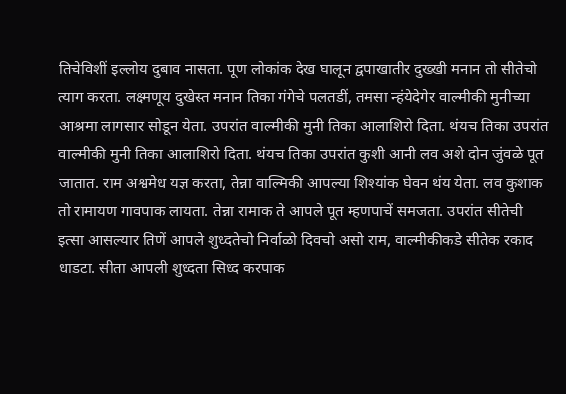तिचेविशीं इल्लोय दुबाव नासता. पूण लोकांक देख घालून द्वपाखातीर दुख्खी मनान तो सीतेचो त्याग करता. लक्ष्मणूय दुखेस्त मनान तिका गंगेचे पलतडीं, तमसा न्हंयेदेगेर वाल्मीकी मुनीच्या आश्रमा लागसार सोडून येता. उपरांत वाल्मीकी मुनी तिका आलाशिरो दिता. थंयच तिका उपरांत वाल्मीकी मुनी तिका आलाशिरो दिता. थंयच तिका उपरांत कुशी आनी लव अशे दोन जुंवळे पूत जातात. राम अश्वमेध यज्ञ करता, तेन्ना वाल्मिकी आपल्या शिश्यांक घेवन थंय येता. लव कुशाक तो रामायण गावपाक लायता. तेन्ना रामाक ते आपले पूत म्हणपाचें समजता. उपरांत सीतेची इत्सा आसल्यार तिणें आपले शुध्दतेचो निर्वाळो दिवचो असो राम, वाल्मीकीकडे सीतेक रकाद धाडटा. सीता आपली शुध्दता सिध्द करपाक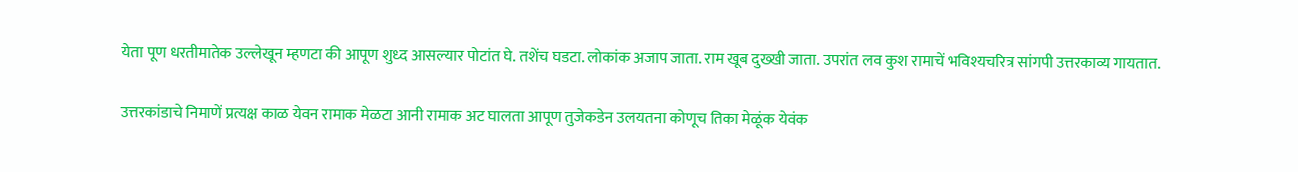येता पूण धरतीमातेक उल्लेखून म्हणटा की आपूण शुध्द आसल्यार पोटांत घे. तशेंच घडटा. लोकांक अजाप जाता. राम खूब दुख्खी जाता. उपरांत लव कुश रामाचें भविश्यचरित्र सांगपी उत्तरकाव्य गायतात.

उत्तरकांडाचे निमाणें प्रत्यक्ष काळ येवन रामाक मेळटा आनी रामाक अट घालता आपूण तुजेकडेन उलयतना कोणूच तिका मेळूंक येवंक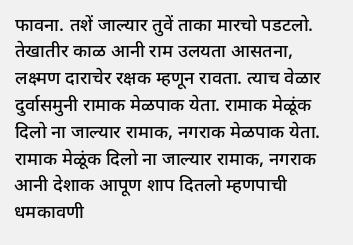फावना. तशें जाल्यार तुवें ताका मारचो पडटलो. तेखातीर काळ आनी राम उलयता आसतना, लक्ष्मण दाराचेर रक्षक म्हणून रावता. त्याच वेळार दुर्वासमुनी रामाक मेळपाक येता. रामाक मेळूंक दिलो ना जाल्यार रामाक, नगराक मेळपाक येता. रामाक मेळूंक दिलो ना जाल्यार रामाक, नगराक आनी देशाक आपूण शाप दितलो म्हणपाची धमकावणी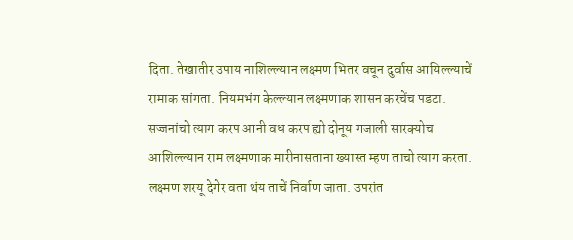दिता. तेखातीर उपाय नाशिल्ल्यान लक्ष्मण भितर वचून दुर्वास आयिल्ल्याचें रामाक सांगता. नियमभंग केल्ल्यान लक्ष्मणाक शासन करचेंच पडटा. सज्जनांचो त्याग करप आनी वध करप ह्यो दोनूय गजाली सारक्योच आशिल्ल्यान राम लक्ष्मणाक मारीनासताना ख्यास्त म्हण ताचो त्याग करता. लक्ष्मण शरयू देगेर वता थंय ताचें निर्वाण जाता. उपरांत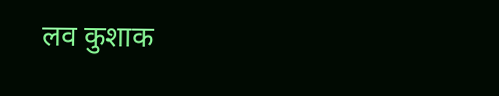लव कुशाक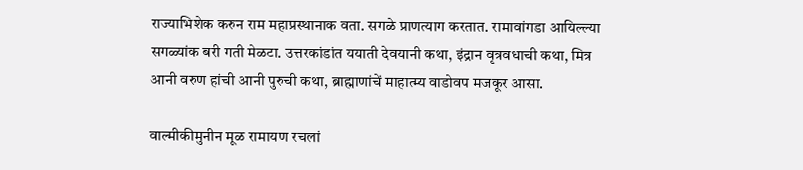राज्याभिशेक करुन राम महाप्रस्थानाक वता. सगळे प्राणत्याग करतात. रामावांगडा आयिल्ल्या सगळ्यांक बरी गती मेळटा. उत्तरकांडांत ययाती देवयानी कथा, इंद्रान वृत्रवधाची कथा, मित्र आनी वरुण हांची आनी पुरुची कथा, ब्राह्माणांचें माहात्म्य वाडोवप मजकूर आसा.

वाल्मीकीमुनीन मूळ रामायण रचलां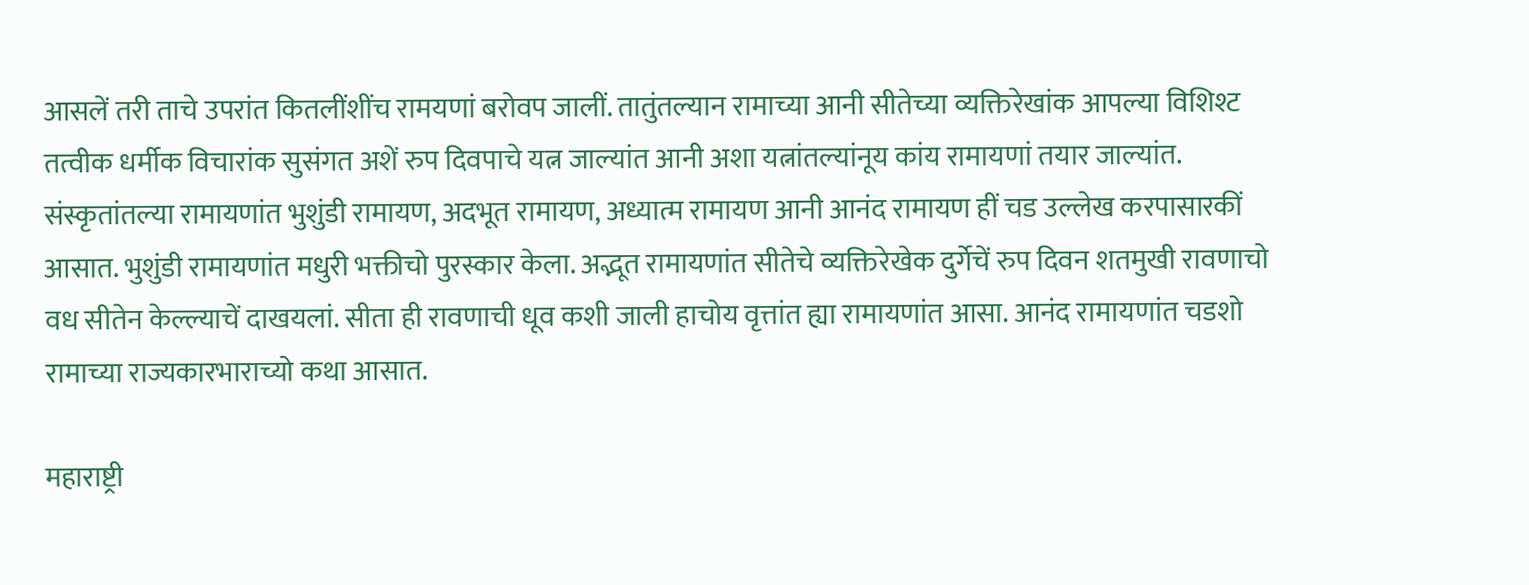आसलें तरी ताचे उपरांत कितलींशींच रामयणां बरोवप जालीं. तातुंतल्यान रामाच्या आनी सीतेच्या व्यक्तिरेखांक आपल्या विशिश्ट तत्वीक धर्मीक विचारांक सुसंगत अशें रुप दिवपाचे यत्न जाल्यांत आनी अशा यत्नांतल्यांनूय कांय रामायणां तयार जाल्यांत. संस्कृतांतल्या रामायणांत भुशुंडी रामायण, अदभूत रामायण, अध्यात्म रामायण आनी आनंद रामायण हीं चड उल्लेख करपासारकीं आसात. भुशुंडी रामायणांत मधुरी भक्तीचो पुरस्कार केला. अद्भूत रामायणांत सीतेचे व्यक्तिरेखेक दुर्गेचें रुप दिवन शतमुखी रावणाचो वध सीतेन केल्ल्याचें दाखयलां. सीता ही रावणाची धूव कशी जाली हाचोय वृत्तांत ह्या रामायणांत आसा. आनंद रामायणांत चडशो रामाच्या राज्यकारभाराच्यो कथा आसात.

महाराष्ट्री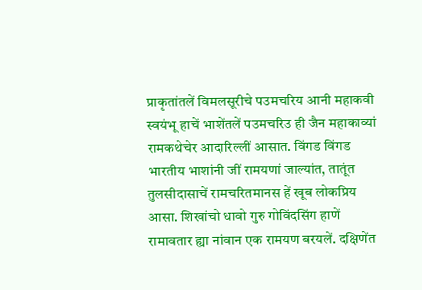प्राकृतांतलें विमलसूरीचे पउमचरिय आनी महाकवी स्वयंभू हाचें भाशेंतलें पउमचरिउ ही जैन महाकाव्यां रामकथेचेर आदारिल्लीं आसात. विंगड विंगड भारतीय भाशांनी जीं रामयणां जाल्यांत, तातूंत तुलसीदासाचें रामचरितमानस हें खूब लोकप्रिय आसा. शिखांचो धावो गुरु गोविंदसिंग हाणें रामावतार ह्या नांवान एक रामयण बरयलें. दक्षिणेंत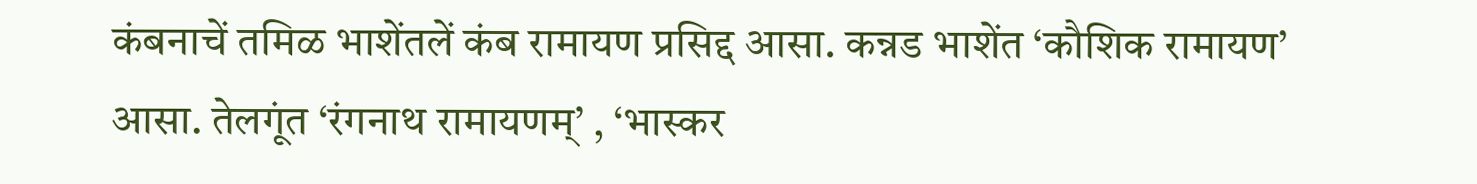कंबनाचें तमिळ भाशेंतलें कंब रामायण प्रसिद्द आसा. कन्नड भाशेंत ‘कौशिक रामायण’ आसा. तेलगूंत ‘रंगनाथ रामायणम्’ , ‘भास्कर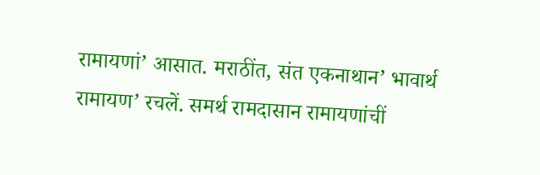रामायणां’ आसात. मराठींत, संत एकनाथान’ भावार्थ रामायण’ रचलें. समर्थ रामदासान रामायणांचीं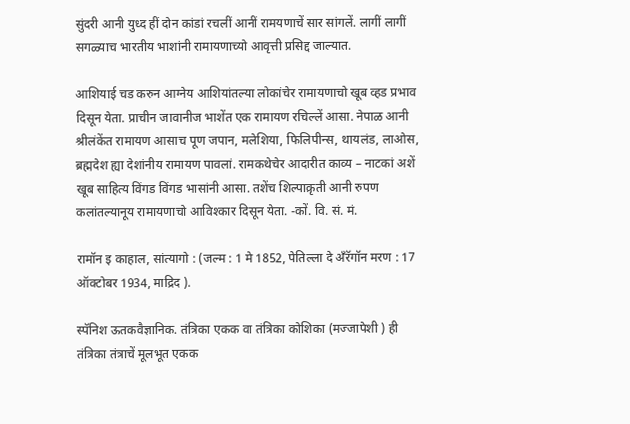सुंदरी आनी युध्द हीं दोन कांडां रचलीं आनीं रामयणाचें सार सांगलें. लागीं लागीं सगळ्याच भारतीय भाशांनी रामायणाच्यो आवृत्ती प्रसिद्द जाल्यात.

आशियाई चड करुन आग्नेय आशियांतल्या लोकांचेर रामायणाचो खूब व्हड प्रभाव दिसून येता. प्राचीन जावानीज भाशेंत एक रामायण रचिल्लें आसा. नेपाळ आनी श्रीलंकेंत रामायण आसाच पूण जपान, मलेशिया, फिलिपीन्स, थायलंड, लाओस, ब्रह्मदेश ह्या देशांनीय रामायण पावलां. रामकथेचेर आदारीत काव्य – नाटकां अशें खूब साहित्य विंगड विंगड भासांनी आसा. तशेंच शिल्पाक़ृती आनी रुपण कलांतल्यानूय रामायणाचो आविश्कार दिसून येता. -कों. वि. सं. मं.

रामॉन इ काहाल, सांत्यागो : (जल्म : 1 मे 1852, पेतिल्ला दे अँरॅगॉन मरण : 17 ऑक्टोबर 1934, माद्रिद ).

स्पॅनिश ऊतकवैज्ञानिक. तंत्रिका एकक वा तंत्रिका कोशिका (मज्जापेशी ) ही तंत्रिका तंत्राचें मूलभूत एकक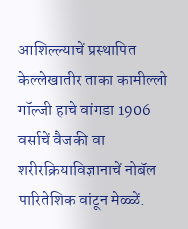आशिल्ल्याचें प्रस्थापित केल्लेखातीर ताका कामील्लो गॉल्जी हाचे वांगडा 1906 वर्साचें वैजकी वा शरीरक्रियाविज्ञानाचें नोबॅल पारितेशिक वांटून मेळ्ळें.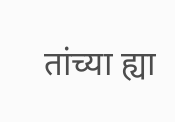तांच्या ह्या